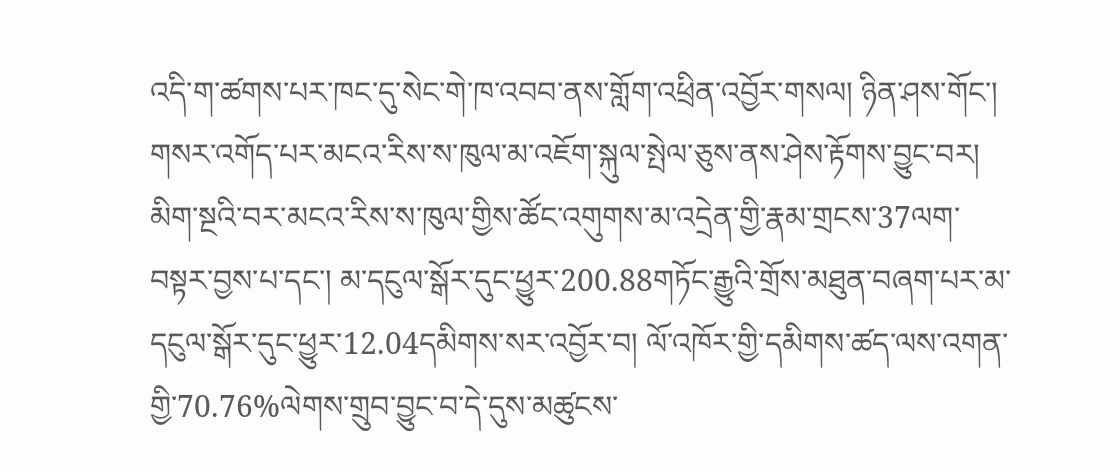འདི་ག་ཚགས་པར་ཁང་དུ་སེང་གེ་ཁ་འབབ་ནས་གློག་འཕྲིན་འབྱོར་གསལ། ཉིན་ཤས་གོང་། གསར་འགོད་པར་མངའ་རིས་ས་ཁུལ་མ་འཇོག་སྐུལ་སྤེལ་ཅུས་ནས་ཤེས་རྟོགས་བྱུང་བར། མིག་སྔའི་བར་མངའ་རིས་ས་ཁུལ་གྱིས་ཚོང་འགུགས་མ་འདྲེན་གྱི་རྣམ་གྲངས་37ལག་བསྟར་བྱས་པ་དང་། མ་དངུལ་སྒོར་དུང་ཕྱུར་200.88གཏོང་རྒྱུའི་གྲོས་མཐུན་བཞག་པར་མ་དངུལ་སྒོར་དུང་ཕྱུར་12.04དམིགས་སར་འབྱོར་བ། ལོ་འཁོར་གྱི་དམིགས་ཚད་ལས་འགན་གྱི་70.76%ལེགས་གྲུབ་བྱུང་བ་དེ་དུས་མཚུངས་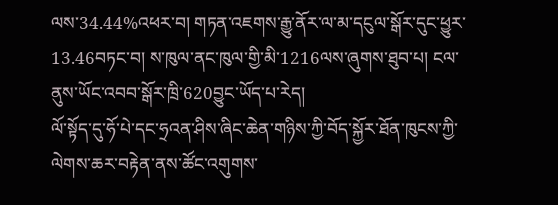ལས་34.44%འཕར་བ། གཏན་འཇགས་རྒྱུ་ནོར་ལ་མ་དངུལ་སྒོར་དུང་ཕྱུར་13.46བཏང་བ། ས་ཁུལ་ནང་ཁུལ་གྱི་མི་1216ལས་ཞུགས་ཐུབ་པ། ངལ་ནུས་ཡོང་འབབ་སྒོར་ཁྲི་620བྱུང་ཡོད་པ་རེད།
ལོ་སྟོད་དུ་ཧོ་པེ་དང་ཧྲའན་ཤིས་ཞིང་ཆེན་གཉིས་ཀྱི་བོད་སྐྱོར་ཐོན་ཁུངས་ཀྱི་ལེགས་ཆར་བརྟེན་ནས་ཚོང་འགུགས་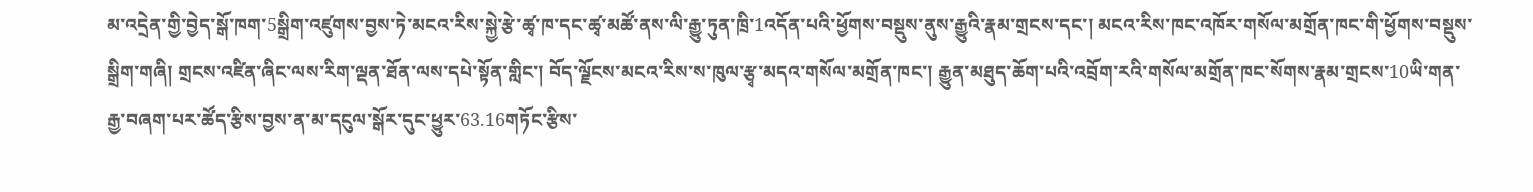མ་འདྲེན་གྱི་བྱེད་སྒོ་ཁག་5སྒྲིག་འཛུགས་བྱས་ཏེ་མངའ་རིས་སྐྱེ་རྩེ་ཚྭ་ཁ་དང་ཚྭ་མཚོ་ནས་ལི་རྒྱུ་ཏུན་ཁྲི་1འདོན་པའི་ཕྱོགས་བསྡུས་ནུས་རྒྱུའི་རྣམ་གྲངས་དང་། མངའ་རིས་ཁང་འཁོར་གསོལ་མགྲོན་ཁང་གི་ཕྱོགས་བསྡུས་སྒྲིག་གཞི། གྲངས་འཛིན་ཞིང་ལས་རིག་ལྡན་ཐོན་ལས་དཔེ་སྟོན་གླིང་། བོད་ལྗོངས་མངའ་རིས་ས་ཁུལ་རྩྭ་མདའ་གསོལ་མགྲོན་ཁང་། རྒྱུན་མཐུད་ཆོག་པའི་འབྲོག་རའི་གསོལ་མགྲོན་ཁང་སོགས་རྣམ་གྲངས་10ཡི་གན་རྒྱ་བཞག་པར་ཚོད་རྩིས་བྱས་ན་མ་དངུལ་སྒོར་དུང་ཕྱུར་63.16གཏོང་རྩིས་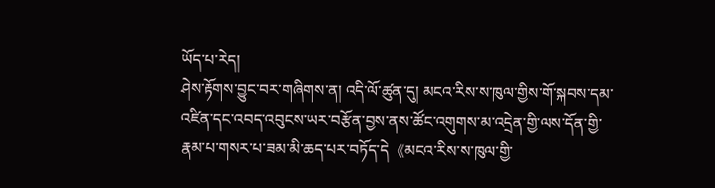ཡོད་པ་རེད།
ཤེས་རྟོགས་བྱུང་བར་གཞིགས་ན། འདི་ལོ་ཚུན་དུ། མངའ་རིས་ས་ཁུལ་གྱིས་གོ་སྐབས་དམ་འཛིན་དང་འབད་འབུངས་ཡར་བརྩོན་བྱས་ནས་ཚོང་འགུགས་མ་འདྲེན་གྱི་ལས་དོན་གྱི་རྣམ་པ་གསར་པ་ཟམ་མི་ཆད་པར་བཏོད་དེ《མངའ་རིས་ས་ཁུལ་གྱི་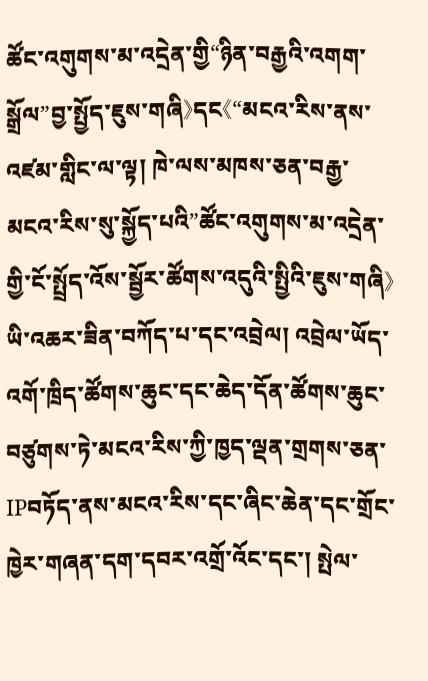ཚོང་འགུགས་མ་འདྲེན་གྱི“ཉིན་བརྒྱའི་འགག་སྒྲོལ”བྱ་སྤྱོད་ཇུས་གཞི》དང《“མངའ་རིས་ནས་འཛམ་གླིང་ལ་ལྟ། ཁེ་ལས་མཁས་ཅན་བརྒྱ་མངའ་རིས་སུ་སྐྱོད་པའི”ཚོང་འགུགས་མ་འདྲེན་གྱི་ངོ་སྤྲོད་འོས་སྦྱོར་ཚོགས་འདུའི་སྤྱིའི་ཇུས་གཞི》ཡི་འཆར་ཟིན་བཀོད་པ་དང་འབྲེལ། འབྲེལ་ཡོད་འགོ་ཁྲིད་ཚོགས་ཆུང་དང་ཆེད་དོན་ཚོགས་ཆུང་བཙུགས་ཏེ་མངའ་རིས་ཀྱི་ཁྱད་ལྡན་གྲགས་ཅན་IPབཏོད་ནས་མངའ་རིས་དང་ཞིང་ཆེན་དང་གྲོང་ཁྱེར་གཞན་དག་དབར་འགྲོ་འོང་དང་། སྤེལ་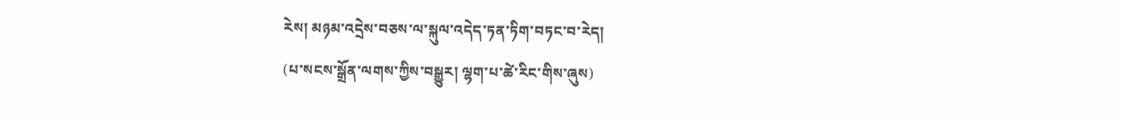རེས། མཉམ་འདྲེས་བཅས་ལ་སྐུལ་འདེད་ཏན་ཏིག་བཏང་བ་རེད།
(པ་སངས་སྒྲོན་ལགས་ཀྱིས་བསྒྱུར། ལྷག་པ་ཚེ་རིང་གིས་ཞུས)